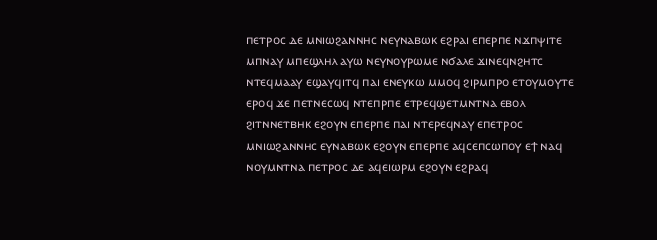ⲡⲉⲧⲣⲟⲥ ⲇⲉ ⲙⲛⲓⲱϩⲁⲛⲛⲏⲥ ⲛⲉⲩⲛⲁⲃⲱⲕ ⲉϩⲣⲁⲓ ⲉⲡⲉⲣⲡⲉ ⲛϫⲡⲯⲓⲧⲉ ⲙⲡⲛⲁⲩ ⲙⲡⲉϣⲗⲏⲗ ⲁⲩⲱ ⲛⲉⲩⲛⲟⲩⲣⲱⲙⲉ ⲛϭⲁⲗⲉ ϫⲓⲛⲉϥⲛϩⲏⲧⲥ ⲛⲧⲉϥⲙⲁⲁⲩ ⲉϣⲁⲩϥⲓⲧϥ ⲡⲁⲓ ⲉⲛⲉⲩⲕⲱ ⲙⲙⲟϥ ϩⲓⲣⲙⲡⲣⲟ ⲉⲧⲟⲩⲙⲟⲩⲧⲉ ⲉⲣⲟϥ ϫⲉ ⲡⲉⲧⲛⲉⲥⲱϥ ⲛⲧⲉⲡⲣⲡⲉ ⲉⲧⲣⲉϥϣⲉⲧⲙⲛⲧⲛⲁ ⲉⲃⲟⲗ ϩⲓⲧⲛⲛⲉⲧⲃⲏⲕ ⲉϩⲟⲩⲛ ⲉⲡⲉⲣⲡⲉ ⲡⲁⲓ ⲛⲧⲉⲣⲉϥⲛⲁⲩ ⲉⲡⲉⲧⲣⲟⲥ ⲙⲛⲓⲱϩⲁⲛⲛⲏⲥ ⲉⲩⲛⲁⲃⲱⲕ ⲉϩⲟⲩⲛ ⲉⲡⲉⲣⲡⲉ ⲁϥⲥⲉⲡⲥⲱⲡⲟⲩ ⲉϯ ⲛⲁϥ ⲛⲟⲩⲙⲛⲧⲛⲁ ⲡⲉⲧⲣⲟⲥ ⲇⲉ ⲁϥⲉⲓⲱⲣⲙ ⲉϩⲟⲩⲛ ⲉϩⲣⲁϥ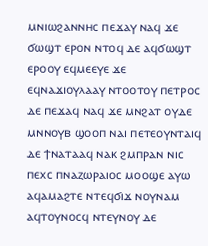ⲙⲛⲓⲱϩⲁⲛⲛⲏⲥ ⲡⲉϫⲁⲩ ⲛⲁϥ ϫⲉ ϭⲱϣⲧ ⲉⲣⲟⲛ ⲛⲧⲟϥ ⲇⲉ ⲁϥϭⲱϣⲧ ⲉⲣⲟⲟⲩ ⲉϥⲙⲉⲉⲩⲉ ϫⲉ ⲉϥⲛⲁϫⲓⲟⲩⲗⲁⲁⲩ ⲛⲧⲟⲟⲧⲟⲩ ⲡⲉⲧⲣⲟⲥ ⲇⲉ ⲡⲉϫⲁϥ ⲛⲁϥ ϫⲉ ⲙⲛϩⲁⲧ ⲟⲩⲇⲉ ⲙⲛⲛⲟⲩⲃ ϣⲟⲟⲡ ⲛⲁⲓ ⲡⲉⲧⲉⲟⲩⲛⲧⲁⲓϥ ⲇⲉ ϯⲛⲁⲧⲁⲁϥ ⲛⲁⲕ ϩⲙⲡⲣⲁⲛ ⲛⲓⲥ ⲡⲉⲭⲥ ⲡⲛⲁⲍⲱⲣⲁⲓⲟⲥ ⲙⲟⲟϣⲉ ⲁⲩⲱ ⲁϥⲁⲙⲁϩⲧⲉ ⲛⲧⲉϥϭⲓϫ ⲛⲟⲩⲛⲁⲙ ⲁϥⲧⲟⲩⲛⲟⲥϥ ⲛⲧⲉⲩⲛⲟⲩ ⲇⲉ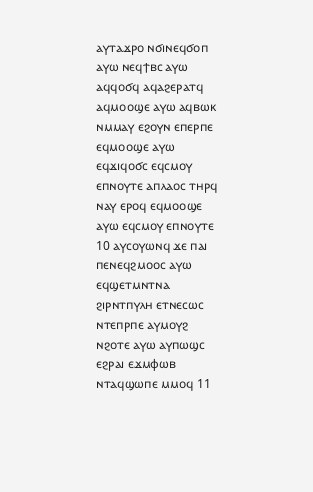ⲁⲩⲧⲁϫⲣⲟ ⲛϭⲓⲛⲉϥϭⲟⲡ ⲁⲩⲱ ⲛⲉϥϯⲃⲥ ⲁⲩⲱ ⲁϥϥⲟϭϥ ⲁϥⲁϩⲉⲣⲁⲧϥ ⲁϥⲙⲟⲟϣⲉ ⲁⲩⲱ ⲁϥⲃⲱⲕ ⲛⲙⲙⲁⲩ ⲉϩⲟⲩⲛ ⲉⲡⲉⲣⲡⲉ ⲉϥⲙⲟⲟϣⲉ ⲁⲩⲱ ⲉϥϫⲓϥⲟϭⲥ ⲉϥⲥⲙⲟⲩ ⲉⲡⲛⲟⲩⲧⲉ ⲁⲡⲗⲁⲟⲥ ⲧⲏⲣϥ ⲛⲁⲩ ⲉⲣⲟϥ ⲉϥⲙⲟⲟϣⲉ ⲁⲩⲱ ⲉϥⲥⲙⲟⲩ ⲉⲡⲛⲟⲩⲧⲉ 10 ⲁⲩⲥⲟⲩⲱⲛϥ ϫⲉ ⲡⲁⲓ ⲡⲉⲛⲉϥϩⲙⲟⲟⲥ ⲁⲩⲱ ⲉϥϣⲉⲧⲙⲛⲧⲛⲁ ϩⲓⲣⲛⲧⲡⲩⲗⲏ ⲉⲧⲛⲉⲥⲱⲥ ⲛⲧⲉⲡⲣⲡⲉ ⲁⲩⲙⲟⲩϩ ⲛϩⲟⲧⲉ ⲁⲩⲱ ⲁⲩⲡⲱϣⲥ ⲉϩⲣⲁⲓ ⲉϫⲙⲫⲱⲃ ⲛⲧⲁϥϣⲱⲡⲉ ⲙⲙⲟϥ 11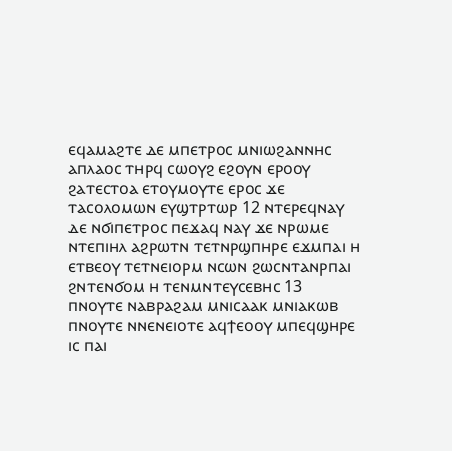ⲉϥⲁⲙⲁϩⲧⲉ ⲇⲉ ⲙⲡⲉⲧⲣⲟⲥ ⲙⲛⲓⲱϩⲁⲛⲛⲏⲥ ⲁⲡⲗⲁⲟⲥ ⲧⲏⲣϥ ⲥⲱⲟⲩϩ ⲉϩⲟⲩⲛ ⲉⲣⲟⲟⲩ ϩⲁⲧⲉⲥⲧⲟⲁ ⲉⲧⲟⲩⲙⲟⲩⲧⲉ ⲉⲣⲟⲥ ϫⲉ ⲧⲁⲥⲟⲗⲟⲙⲱⲛ ⲉⲩϣⲧⲣⲧⲱⲣ 12 ⲛⲧⲉⲣⲉϥⲛⲁⲩ ⲇⲉ ⲛϭⲓⲡⲉⲧⲣⲟⲥ ⲡⲉϫⲁϥ ⲛⲁⲩ ϫⲉ ⲛⲣⲱⲙⲉ ⲛⲧⲉⲡⲓⲏⲗ ⲁϩⲣⲱⲧⲛ ⲧⲉⲧⲛⲣϣⲡⲏⲣⲉ ⲉϫⲙⲡⲁⲓ ⲏ ⲉⲧⲃⲉⲟⲩ ⲧⲉⲧⲛⲉⲓⲟⲣⲙ ⲛⲥⲱⲛ ϩⲱⲥⲛⲧⲁⲛⲣⲡⲁⲓ ϩⲛⲧⲉⲛϭⲟⲙ ⲏ ⲧⲉⲛⲙⲛⲧⲉⲩⲥⲉⲃⲏⲥ 13 ⲡⲛⲟⲩⲧⲉ ⲛⲁⲃⲣⲁϩⲁⲙ ⲙⲛⲓⲥⲁⲁⲕ ⲙⲛⲓⲁⲕⲱⲃ ⲡⲛⲟⲩⲧⲉ ⲛⲛⲉⲛⲉⲓⲟⲧⲉ ⲁϥϯⲉⲟⲟⲩ ⲙⲡⲉϥϣⲏⲣⲉ ⲓⲥ ⲡⲁⲓ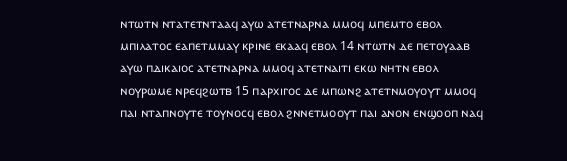ⲛⲧⲱⲧⲛ ⲛⲧⲁⲧⲉⲧⲛⲧⲁⲁϥ ⲁⲩⲱ ⲁⲧⲉⲧⲛⲁⲣⲛⲁ ⲙⲙⲟϥ ⲙⲡⲉⲙⲧⲟ ⲉⲃⲟⲗ ⲙⲡⲓⲗⲁⲧⲟⲥ ⲉⲁⲡⲉⲧⲙⲙⲁⲩ ⲕⲣⲓⲛⲉ ⲉⲕⲁⲁϥ ⲉⲃⲟⲗ 14 ⲛⲧⲱⲧⲛ ⲇⲉ ⲡⲉⲧⲟⲩⲁⲁⲃ ⲁⲩⲱ ⲡⲇⲓⲕⲁⲓⲟⲥ ⲁⲧⲉⲧⲛⲁⲣⲛⲁ ⲙⲙⲟϥ ⲁⲧⲉⲧⲛⲁⲓⲧⲓ ⲉⲕⲱ ⲛⲏⲧⲛ ⲉⲃⲟⲗ ⲛⲟⲩⲣⲱⲙⲉ ⲛⲣⲉϥϩⲱⲧⲃ 15 ⲡⲁⲣⲭⲓⲅⲟⲥ ⲇⲉ ⲙⲡⲱⲛϩ ⲁⲧⲉⲧⲛⲙⲟⲩⲟⲩⲧ ⲙⲙⲟϥ ⲡⲁⲓ ⲛⲧⲁⲡⲛⲟⲩⲧⲉ ⲧⲟⲩⲛⲟⲥϥ ⲉⲃⲟⲗ ϩⲛⲛⲉⲧⲙⲟⲟⲩⲧ ⲡⲁⲓ ⲁⲛⲟⲛ ⲉⲛϣⲟⲟⲡ ⲛⲁϥ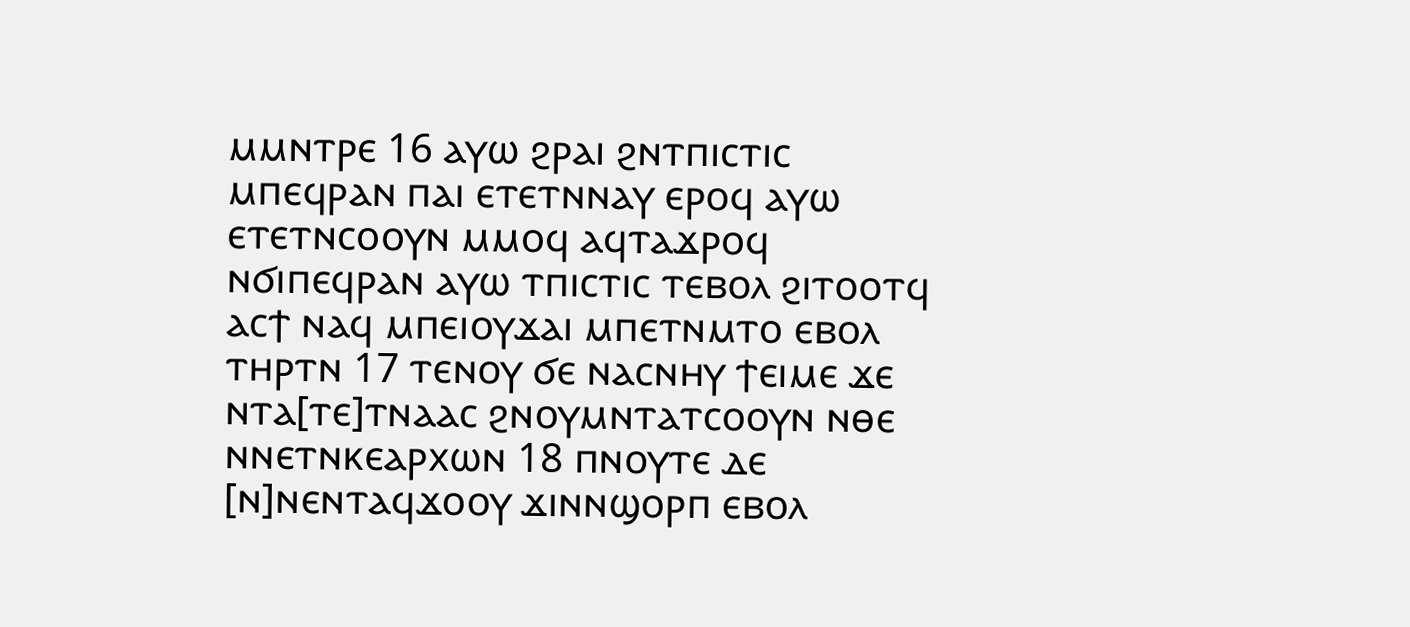ⲙⲙⲛⲧⲣⲉ 16 ⲁⲩⲱ ϩⲣⲁⲓ ϩⲛⲧⲡⲓⲥⲧⲓⲥ ⲙⲡⲉϥⲣⲁⲛ ⲡⲁⲓ ⲉⲧⲉⲧⲛⲛⲁⲩ ⲉⲣⲟϥ ⲁⲩⲱ ⲉⲧⲉⲧⲛⲥⲟⲟⲩⲛ ⲙⲙⲟϥ ⲁϥⲧⲁϫⲣⲟϥ ⲛϭⲓⲡⲉϥⲣⲁⲛ ⲁⲩⲱ ⲧⲡⲓⲥⲧⲓⲥ ⲧⲉⲃⲟⲗ ϩⲓⲧⲟⲟⲧϥ ⲁⲥϯ ⲛⲁϥ ⲙⲡⲉⲓⲟⲩϫⲁⲓ ⲙⲡⲉⲧⲛⲙⲧⲟ ⲉⲃⲟⲗ ⲧⲏⲣⲧⲛ 17 ⲧⲉⲛⲟⲩ ϭⲉ ⲛⲁⲥⲛⲏⲩ ϯⲉⲓⲙⲉ ϫⲉ ⲛⲧⲁ[ⲧⲉ]ⲧⲛⲁⲁⲥ ϩⲛⲟⲩⲙⲛⲧⲁⲧⲥⲟⲟⲩⲛ ⲛⲑⲉ ⲛⲛⲉⲧⲛⲕⲉⲁⲣⲭⲱⲛ 18 ⲡⲛⲟⲩⲧⲉ ⲇⲉ [ⲛ]ⲛⲉⲛⲧⲁϥϫⲟⲟⲩ ϫⲓⲛⲛϣⲟⲣⲡ ⲉⲃⲟⲗ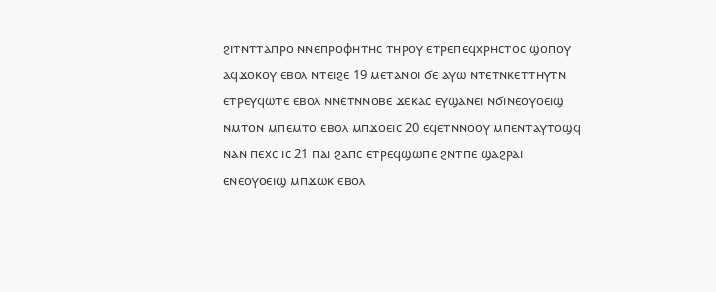ϩⲓⲧⲛⲧⲧⲁⲡⲣⲟ ⲛⲛⲉⲡⲣⲟⲫⲏⲧⲏⲥ ⲧⲏⲣⲟⲩ ⲉⲧⲣⲉⲡⲉϥⲭⲣⲏⲥⲧⲟⲥ ϣⲟⲡⲟⲩ ⲁϥϫⲟⲕⲟⲩ ⲉⲃⲟⲗ ⲛⲧⲉⲓϩⲉ 19 ⲙⲉⲧⲁⲛⲟⲓ ϭⲉ ⲁⲩⲱ ⲛⲧⲉⲧⲛⲕⲉⲧⲧⲏⲩⲧⲛ ⲉⲧⲣⲉⲩϥⲱⲧⲉ ⲉⲃⲟⲗ ⲛⲛⲉⲧⲛⲛⲟⲃⲉ ϫⲉⲕⲁⲥ ⲉⲩϣⲁⲛⲉⲓ ⲛϭⲓⲛⲉⲟⲩⲟⲉⲓϣ ⲛⲙⲧⲟⲛ ⲙⲡⲉⲙⲧⲟ ⲉⲃⲟⲗ ⲙⲡϫⲟⲉⲓⲥ 20 ⲉϥⲉⲧⲛⲛⲟⲟⲩ ⲙⲡⲉⲛⲧⲁⲩⲧⲟϣϥ ⲛⲁⲛ ⲡⲉⲭⲥ ⲓⲥ 21 ⲡⲁⲓ ϩⲁⲡⲥ ⲉⲧⲣⲉϥϣⲱⲡⲉ ϩⲛⲧⲡⲉ ϣⲁϩⲣⲁⲓ ⲉⲛⲉⲟⲩⲟⲉⲓϣ ⲙⲡϫⲱⲕ ⲉⲃⲟⲗ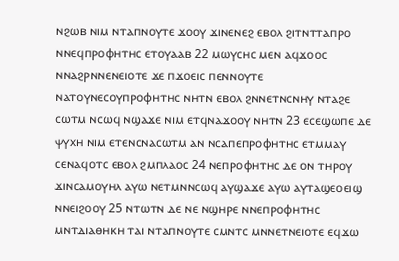ⲛϩⲱⲃ ⲛⲓⲙ ⲛⲧⲁⲡⲛⲟⲩⲧⲉ ϫⲟⲟⲩ ϫⲓⲛⲉⲛⲉϩ ⲉⲃⲟⲗ ϩⲓⲧⲛⲧⲧⲁⲡⲣⲟ ⲛⲛⲉϥⲡⲣⲟⲫⲏⲧⲏⲥ ⲉⲧⲟⲩⲁⲁⲃ 22 ⲙⲱⲩⲥⲏⲥ ⲙⲉⲛ ⲁϥϫⲟⲟⲥ ⲛⲛⲁϩⲣⲛⲛⲉⲛⲉⲓⲟⲧⲉ ϫⲉ ⲡϫⲟⲉⲓⲥ ⲡⲉⲛⲛⲟⲩⲧⲉ ⲛⲁⲧⲟⲩⲛⲉⲥⲟⲩⲡⲣⲟⲫⲏⲧⲏⲥ ⲛⲏⲧⲛ ⲉⲃⲟⲗ ϩⲛⲛⲉⲧⲛⲥⲛⲏⲩ ⲛⲧⲁϩⲉ ⲥⲱⲧⲙ ⲛⲥⲱϥ ⲛϣⲁϫⲉ ⲛⲓⲙ ⲉⲧϥⲛⲁϫⲟⲟⲩ ⲛⲏⲧⲛ 23 ⲉⲥⲉϣⲱⲡⲉ ⲇⲉ ⲯⲩⲭⲏ ⲛⲓⲙ ⲉⲧⲉⲛⲥⲛⲁⲥⲱⲧⲙ ⲁⲛ ⲛⲥⲁⲡⲉⲡⲣⲟⲫⲏⲧⲏⲥ ⲉⲧⲙⲙⲁⲩ ⲥⲉⲛⲁϥⲟⲧⲥ ⲉⲃⲟⲗ ϩⲙⲡⲗⲁⲟⲥ 24 ⲛⲉⲡⲣⲟⲫⲏⲧⲏⲥ ⲇⲉ ⲟⲛ ⲧⲏⲣⲟⲩ ϫⲓⲛⲥⲁⲙⲟⲩⲏⲗ ⲁⲩⲱ ⲛⲉⲧⲙⲛⲛⲥⲱϥ ⲁⲩϣⲁϫⲉ ⲁⲩⲱ ⲁⲩⲧⲁϣⲉⲟⲉⲓϣ ⲛⲛⲉⲓϩⲟⲟⲩ 25 ⲛⲧⲱⲧⲛ ⲇⲉ ⲛⲉ ⲛϣⲏⲣⲉ ⲛⲛⲉⲡⲣⲟⲫⲏⲧⲏⲥ ⲙⲛⲧⲇⲓⲁⲑⲏⲕⲏ ⲧⲁⲓ ⲛⲧⲁⲡⲛⲟⲩⲧⲉ ⲥⲙⲛⲧⲥ ⲙⲛⲛⲉⲧⲛⲉⲓⲟⲧⲉ ⲉϥϫⲱ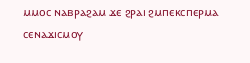ⲙⲙⲟⲥ ⲛⲁⲃⲣⲁϩⲁⲙ ϫⲉ ϩⲣⲁⲓ ϩⲙⲡⲉⲕⲥⲡⲉⲣⲙⲁ ⲥⲉⲛⲁϫⲓⲥⲙⲟⲩ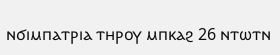ⲛϭⲓⲙⲡⲁⲧⲣⲓⲁ ⲧⲏⲣⲟⲩ ⲙⲡⲕⲁϩ 26 ⲛⲧⲱⲧⲛ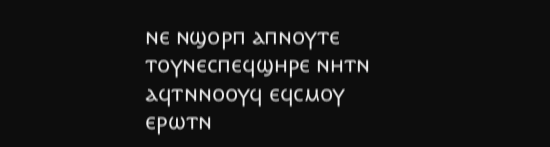ⲛⲉ ⲛϣⲟⲣⲡ ⲁⲡⲛⲟⲩⲧⲉ ⲧⲟⲩⲛⲉⲥⲡⲉϥϣⲏⲣⲉ ⲛⲏⲧⲛ ⲁϥⲧⲛⲛⲟⲟⲩϥ ⲉϥⲥⲙⲟⲩ ⲉⲣⲱⲧⲛ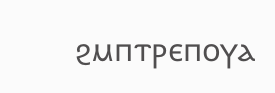ϩⲙⲡⲧⲣⲉⲡⲟⲩⲁ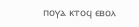ⲡⲟⲩⲁ ⲕⲧⲟϥ ⲉⲃⲟⲗ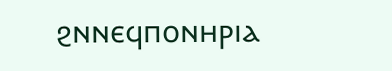ϩⲛⲛⲉϥⲡⲟⲛⲏⲣⲓⲁ